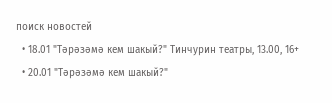поиск новостей
  • 18.01 "Тәрәзәмә кем шакый?" Тинчурин театры, 13.00, 16+
  • 20.01 "Тәрәзәмә кем шакый?"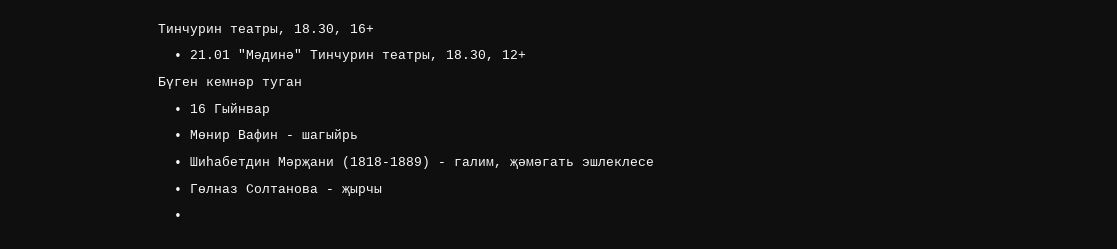Тинчурин театры, 18.30, 16+
  • 21.01 "Мәдинә" Тинчурин театры, 18.30, 12+
Бүген кемнәр туган
  • 16 Гыйнвар
  • Мөнир Вафин - шагыйрь
  • Шиһабетдин Мәрҗани (1818-1889) - галим, җәмәгать эшлеклесе
  • Гөлназ Солтанова - җырчы
  •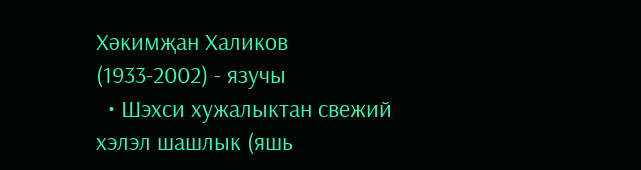Хәкимҗан Халиков (1933-2002) - язучы
  • Шэхси хужалыктан свежий хэлэл шашлык (яшь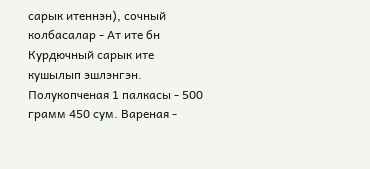сарык итеннэн), сочный колбасалар - Ат ите бн Курдючный сарык ите кушылып эшлэнгэн. Полукопченая 1 палкасы - 500 грамм 450 сум. Вареная -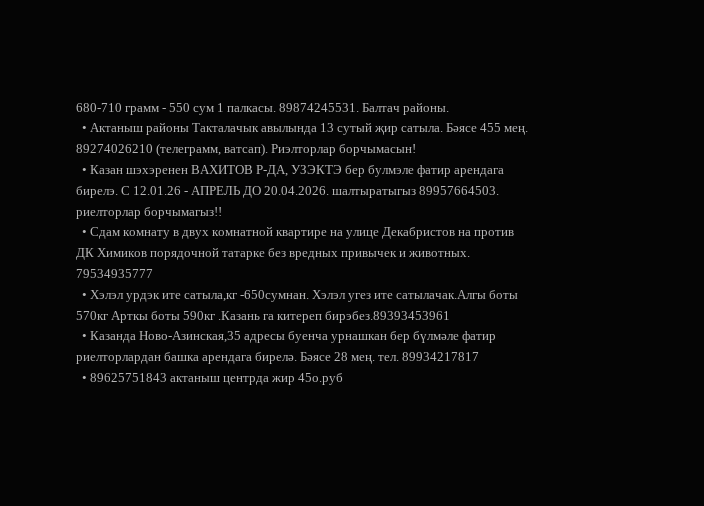680-710 грамм - 550 сум 1 палкасы. 89874245531. Балтач районы.
  • Актаныш районы Такталачык авылында 13 сутый җир сатыла. Бәясе 455 мең. 89274026210 (телеграмм, ватсап). Риэлторлар борчымасын!
  • Казан шэхэренен ВАХИТОВ Р-ДА, УЗЭКТЭ бер булмэле фатир арендага бирелэ. С 12.01.26 - АПРЕЛЬ ДО 20.04.2026. шалтыратыгыз 89957664503. риелторлар борчымагыз!!
  • Сдам комнату в двух комнатной квартире на улице Декабристов на против ДК Химиков порядочной татарке без вредных привычек и животных. 79534935777
  • Хэлэл урдэк ите сатыла,кг -650сумнан. Хэлэл угез ите сатылачак.Алгы боты 570кг Арткы боты 590кг .Казань га китереп бирэбез.89393453961
  • Казанда Ново-Азинская,35 адресы буенча урнашкан бер бүлмәле фатир риелторлардан башка арендага бирелә. Бәясе 28 мең. тел. 89934217817
  • 89625751843 актаныш центрда жир 45о.руб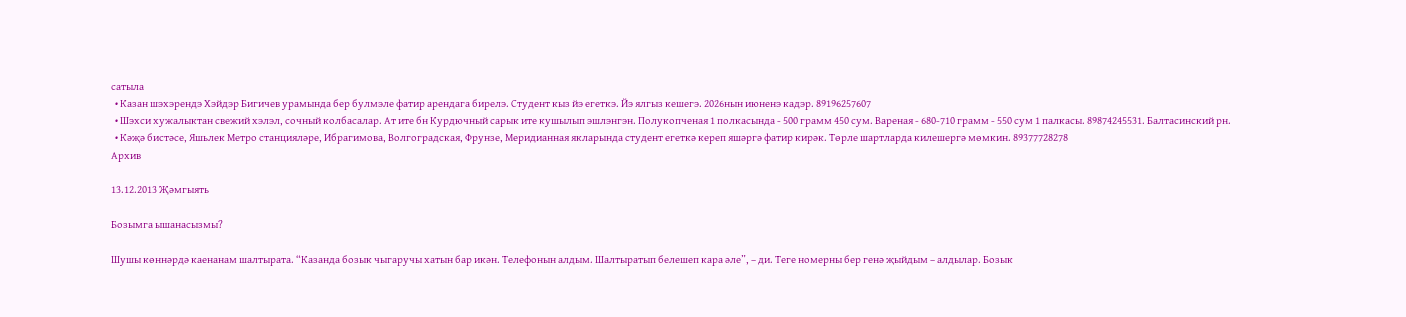сатыла
  • Казан шэхэрендэ Хэйдэр Бигичев урамында бер булмэле фатир арендага бирелэ. Студент кыз йэ егеткэ. Йэ ялгыз кешегэ. 2026нын июненэ кадэр. 89196257607
  • Шэхси хужалыктан свежий хэлэл, сочный колбасалар. Ат ите бн Курдючный сарык ите кушылып эшлэнгэн. Полукопченая 1 полкасында - 500 грамм 450 сум. Вареная - 680-710 грамм - 550 сум 1 палкасы. 89874245531. Балтасинский рн.
  • Кәҗә бистәсе, Яшьлек Метро станцияләре, Ибрагимова, Волгоградская, Фрунзе, Меридианная якларында студент егеткә кереп яшәргә фатир кирәк. Төрле шартларда килешергә мөмкин. 89377728278
Архив

13.12.2013 Җәмгыять

Бозымга ышанасызмы?

Шушы көннәрдә каенанам шалтырата. “Казанда бозык чыгаручы хатын бар икән. Телефонын алдым. Шалтыратып белешеп кара әле”, – ди. Теге номерны бер генә җыйдым – алдылар. Бозык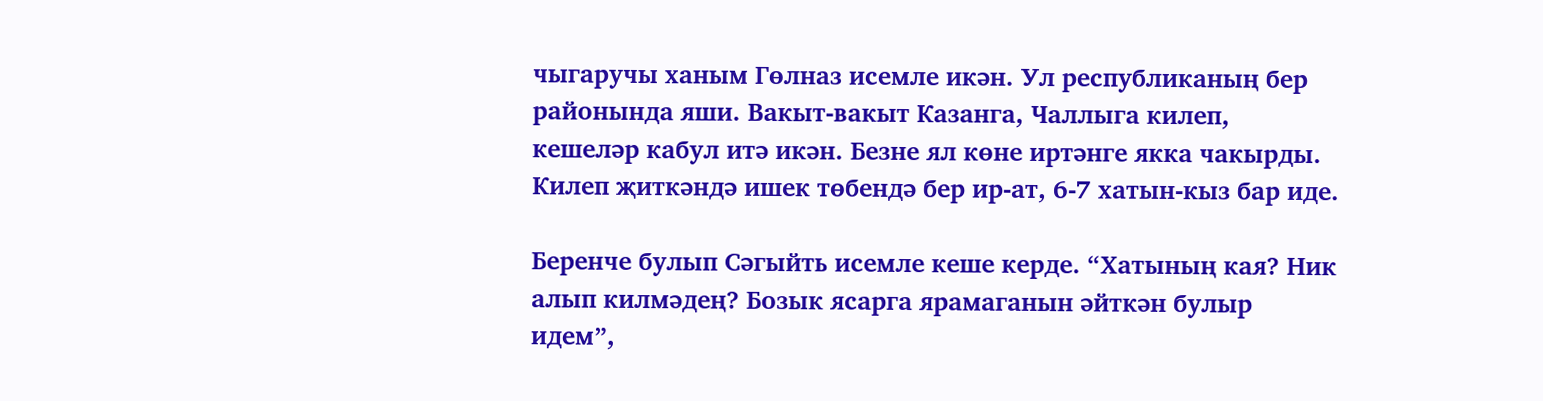чыгаручы ханым Гөлназ исемле икән. Ул республиканың бер районында яши. Вакыт-вакыт Казанга, Чаллыга килеп, кешеләр кабул итә икән. Безне ял көне иртәнге якка чакырды. Килеп җиткәндә ишек төбендә бер ир-ат, 6-7 хатын-кыз бар иде.

Беренче булып Сәгыйть исемле кеше керде. “Хатының кая? Ник алып килмәдең? Бозык ясарга ярамаганын әйткән булыр идем”,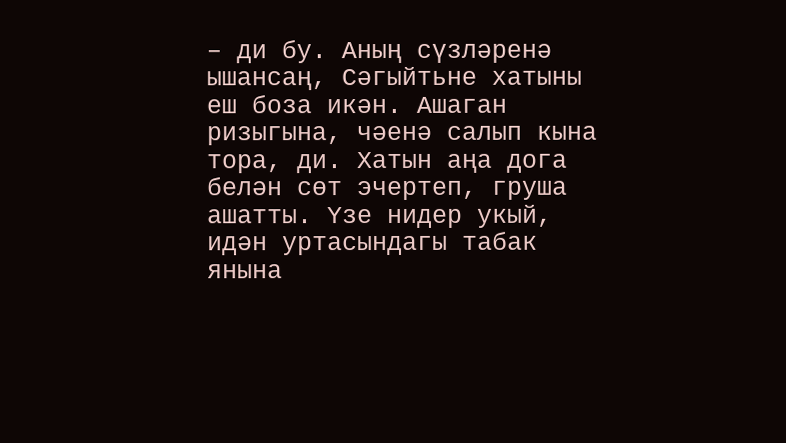– ди бу. Аның сүзләренә ышансаң, Сәгыйтьне хатыны еш боза икән. Ашаган ризыгына, чәенә салып кына тора, ди. Хатын аңа дога белән сөт эчертеп, груша ашатты. Үзе нидер укый, идән уртасындагы табак янына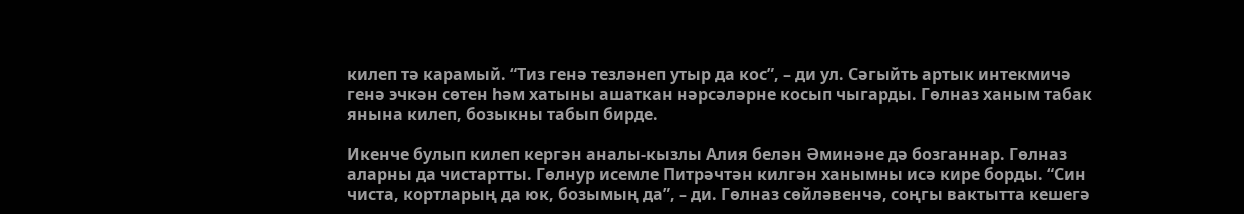килеп тә карамый. “Тиз генә тезләнеп утыр да кос”, – ди ул. Сәгыйть артык интекмичә генә эчкән сөтен һәм хатыны ашаткан нәрсәләрне косып чыгарды. Гөлназ ханым табак янына килеп, бозыкны табып бирде.

Икенче булып килеп кергән аналы-кызлы Алия белән Әминәне дә бозганнар. Гөлназ аларны да чистартты. Гөлнур исемле Питрәчтән килгән ханымны исә кире борды. “Син чиста, кортларың да юк, бозымың да”, – ди. Гөлназ сөйләвенчә, соңгы вактытта кешегә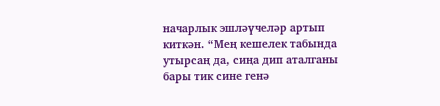начарлык эшләүчеләр артып киткән. “Мең кешелек табында утырсаң да, сиңа дип аталганы бары тик сине генә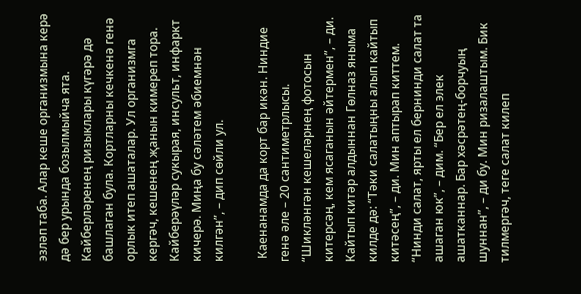эзләп таба. Алар кеше организмына керә дә бер урында бозылмыйча ята. Кайберләренең ризыклары күгәрә дә башлаган була. Кортларны кечкенә генә орлык итеп ашаталар. Ул организмга кергәч, кешенең җанын кимереп тора. Кайберәүләр сукырая, инсульт, инфаркт кичерә. Миңа бу сәләтем әбиемнән килгән”, – дип сөйли ул.

 Каенанамда да корт бар икән. Ниндие генә әле – 20 сантиметрлысы. “Шикләнгән кешеләрнең фотосын китерсәң, кем ясаганын әйтермен”, – ди. Кайтып китәр алдыннан Гөлназ яныма килде дә: “Тәки салатыңны алып кайтып китәсең”, – ди. Мин аптырап киттем. “Нинди салат, ярты ел бернинди салат та ашаган юк”, – дим. “Бер ел элек ашатканнар. Бар хәсрәтең-борчуың шуннан”, – ди бу. Мин ризалаштым. Бик тилмергәч, теге салат килеп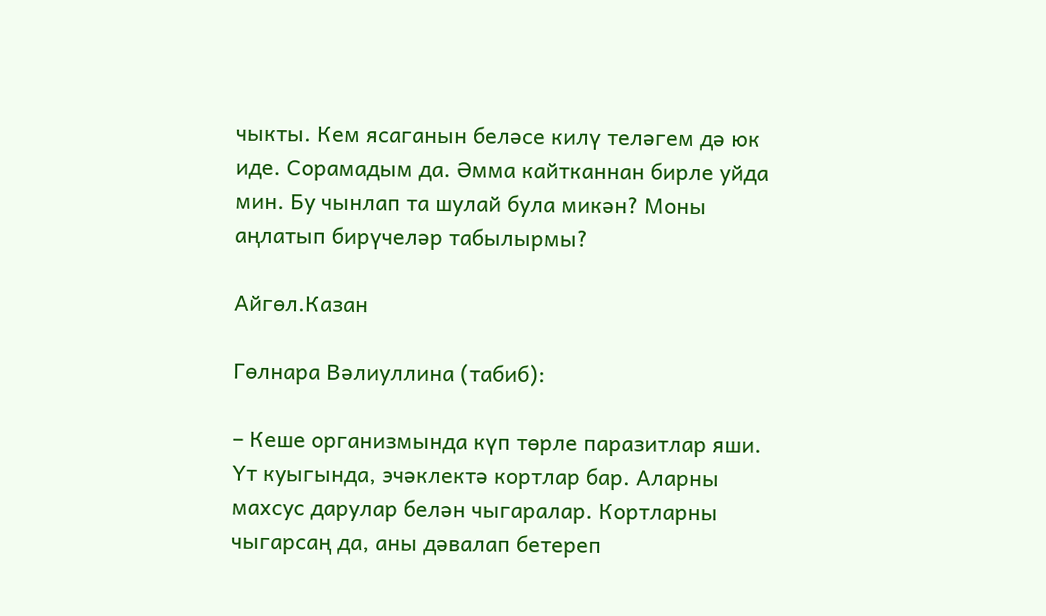чыкты. Кем ясаганын беләсе килү теләгем дә юк иде. Сорамадым да. Әмма кайтканнан бирле уйда мин. Бу чынлап та шулай була микән? Моны аңлатып бирүчеләр табылырмы?

Айгөл.Казан

Гөлнара Вәлиуллина (табиб):

– Кеше организмында күп төрле паразитлар яши. Үт куыгында, эчәклектә кортлар бар. Аларны махсус дарулар белән чыгаралар. Кортларны чыгарсаң да, аны дәвалап бетереп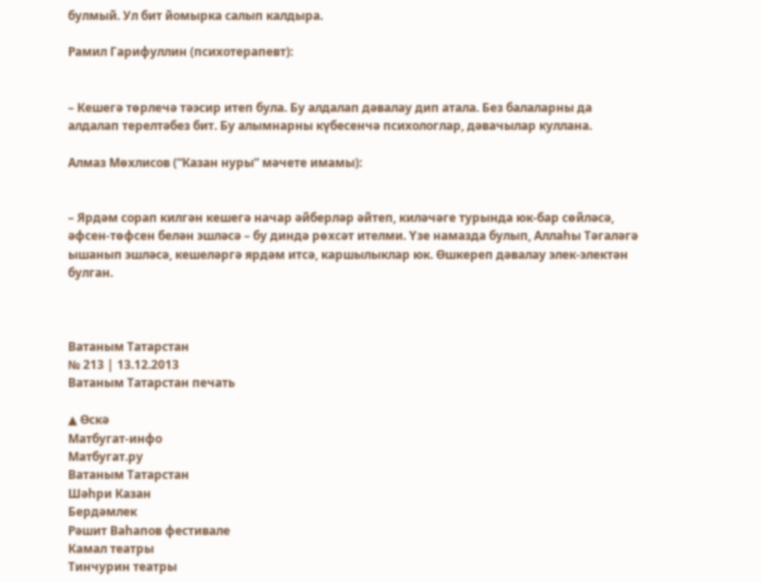булмый. Ул бит йомырка салып калдыра.

Рамил Гарифуллин (психотерапевт):


– Кешегә төрлечә тәэсир итеп була. Бу алдалап дәвалау дип атала. Без балаларны да алдалап терелтәбез бит. Бу алымнарны күбесенчә психологлар, дәвачылар куллана.

Алмаз Мөхлисов (“Казан нуры” мәчете имамы):


– Ярдәм сорап килгән кешегә начар әйберләр әйтеп, киләчәге турында юк-бар сөйләсә, әфсен-төфсен белән эшләсә – бу диндә рөхсәт ителми. Үзе намазда булып, Аллаһы Тәгаләгә ышанып эшләсә, кешеләргә ярдәм итсә, каршылыклар юк. Өшкереп дәвалау элек-электән булган.



Ватаным Татарстан
№ 213 | 13.12.2013
Ватаным Татарстан печать

▲ Өскә
Матбугат-инфо
Матбугат.ру
Ватаным Татарстан
Шәһри Казан
Бердәмлек
Рәшит Ваһапов фестивале
Камал театры
Тинчурин театры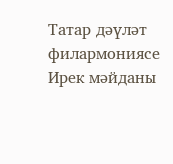Татар дәүләт филармониясе
Ирек мәйданы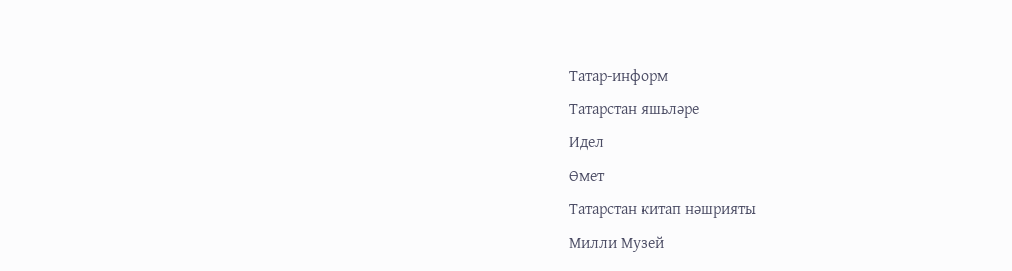Татар-информ
Татарстан яшьләре
Идел
Өмет
Татарстан китап нәшрияты
Милли Музей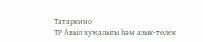Татаркино
ТР Авыл хуҗалыгы һәм азык-төлек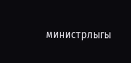министрлыгы